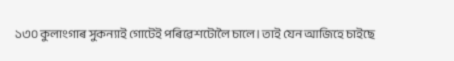১৩০ কুলাংগাৰ সুকন্যাই গোটেই পৰিৱেশটোলৈ চালে। তাই যেন আজিহে চাইছে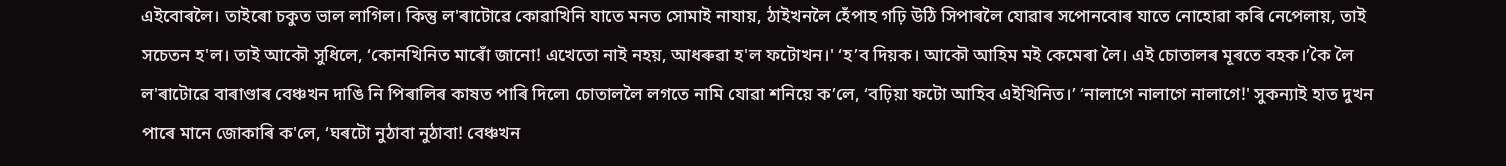এইবোৰলৈ। তাইৰো চকুত ভাল লাগিল। কিন্তু ল'ৰাটোৱে কোৱাখিনি যাতে মনত সোমাই নাযায়, ঠাইখনলৈ হেঁপাহ গঢ়ি উঠি সিপাৰলৈ যোৱাৰ সপোনবোৰ যাতে নোহোৱা কৰি নেপেলায়, তাই সচেতন হ'ল। তাই আকৌ সুধিলে, ‘কোনখিনিত মাৰোঁ জানো! এখেতো নাই নহয়, আধৰুৱা হ'ল ফটোখন।' ‘হ’ব দিয়ক। আকৌ আহিম মই কেমেৰা লৈ। এই চোতালৰ মূৰতে বহক।’কৈ লৈ ল'ৰাটোৱে বাৰাণ্ডাৰ বেঞ্চখন দাঙি নি পিৰালিৰ কাষত পাৰি দিলে৷ চোতাললৈ লগতে নামি যোৱা শনিয়ে ক’লে, ‘বঢ়িয়া ফটো আহিব এইখিনিত।’ ‘নালাগে নালাগে নালাগে!' সুকন্যাই হাত দুখন পাৰে মানে জোকাৰি ক'লে, ‘ঘৰটো নুঠাবা নুঠাবা! বেঞ্চখন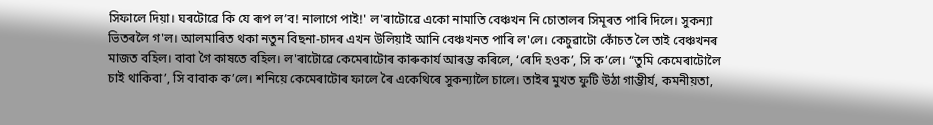সিফালে দিয়া। ঘৰটোৱে কি যে ৰূপ ল’ব! নালাগে পাই!' ল'ৰাটোৱে একো নামাতি বেঞ্চখন নি চোতালৰ সিমূৰত পাৰি দিলে। সুকন্যা ভিতৰলৈ গ'ল। আলমাৰিত থকা নতুন বিছনা-চাদৰ এখন উলিয়াই আনি বেঞ্চখনত পাৰি ল'লে। কেচুৱাটো কোঁচত লৈ তাই বেঞ্চখনৰ মাজত বহিল। বাবা গৈ কাষতে বহিল। ল'ৰাটোৱে কেমেৰাটোৰ কাৰুকাৰ্য আৰম্ভ কৰিলে, ‘ৰেদি হওক’, সি ক’লে। “তুমি কেমেৰাটোলৈ চাই থাকিবা’, সি বাবাক ক’লে। শনিয়ে কেমেৰাটোৰ ফালে ৰৈ একেথিৰে সুকন্যালৈ চালে। তাইৰ মুখত ফুটি উঠা গাম্ভীৰ্য, কমনীয়তা,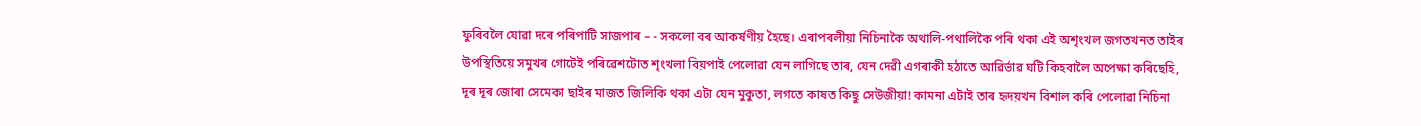ফুৰিবলৈ যোৱা দৰে পৰিপাটি সাজপাৰ – - সকলো বৰ আকৰ্ষণীয় হৈছে। এৰাপৰলীয়া নিচিনাকৈ অথালি-পথালিকৈ পৰি থকা এই অশৃংখল জগতখনত তাইৰ উপস্থিতিয়ে সমুখৰ গোটেই পৰিৱেশটোত শৃংখলা বিয়পাই পেলোৱা যেন লাগিছে তাৰ, যেন দেৱী এগৰাকী হঠাতে আৱিৰ্ভাৱ ঘটি কিহবালৈ অপেক্ষা কৰিছেহি, দূৰ দূৰ জোৰা সেমেকা ছাইৰ মাজত জিলিকি থকা এটা যেন মুকুতা, লগতে কাষত কিছু সেউজীয়া! কামনা এটাই তাৰ হৃদয়খন বিশাল কৰি পেলোৱা নিচিনা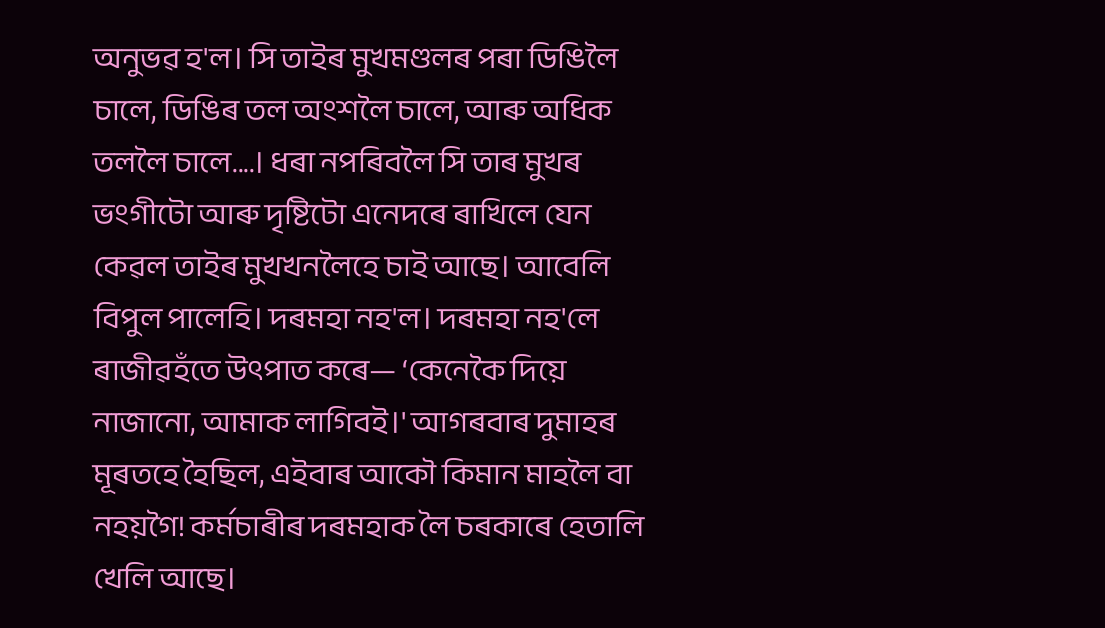অনুভৱ হ'ল। সি তাইৰ মুখমণ্ডলৰ পৰা ডিঙিলৈ চালে, ডিঙিৰ তল অংশলৈ চালে, আৰু অধিক তললৈ চালে....। ধৰা নপৰিবলৈ সি তাৰ মুখৰ ভংগীটো আৰু দৃষ্টিটো এনেদৰে ৰাখিলে যেন কেৱল তাইৰ মুখখনলৈহে চাই আছে। আবেলি বিপুল পালেহি। দৰমহা নহ'ল। দৰমহা নহ'লে ৰাজীৱহঁতে উৎপাত কৰে— ‘কেনেকৈ দিয়ে নাজানো, আমাক লাগিবই।' আগৰবাৰ দুমাহৰ মূৰতহে হৈছিল, এইবাৰ আকৌ কিমান মাহলৈ বা নহয়গৈ! কৰ্মচাৰীৰ দৰমহাক লৈ চৰকাৰে হেতালি খেলি আছে।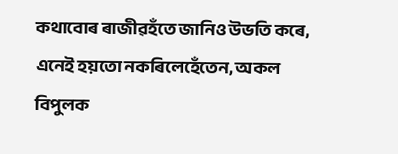কথাবোৰ ৰাজীৱহঁতে জানিও উভতি কৰে, এনেই হয়তো নকৰিলেহেঁতেন, অকল বিপুলক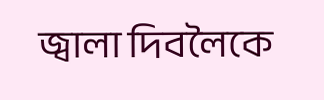জ্বালা দিবলৈকে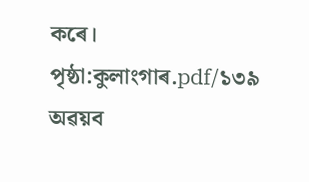কৰে।
পৃষ্ঠা:কুলাংগাৰ.pdf/১৩৯
অৱয়ব